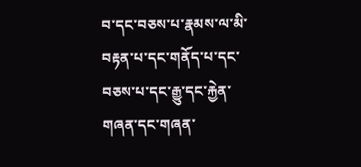བ་དང་བཅས་པ་རྣམས་ལ་མི་བརྟན་པ་དང་གནོད་པ་དང་བཅས་པ་དང་རྒྱུ་དང་རྐྱེན་གཞན་དང་གཞན་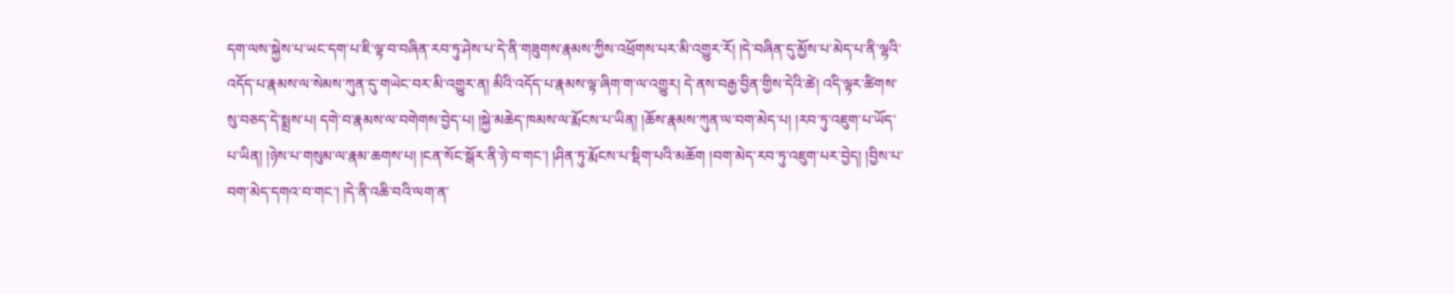དག་ལས་སྐྱེས་པ་ཡང་དག་པ་ཇི་ལྟ་བ་བཞིན་རབ་ཏུ་ཤེས་པ་དེ་ནི་གཟུགས་རྣམས་ཀྱིས་འཕྲོགས་པར་མི་འགྱུར་རོ། །དེ་བཞིན་དུ་མྱོས་པ་མེད་པ་ནི་ལྷའི་འདོད་པ་རྣམས་ལ་སེམས་ཀུན་དུ་གཡེང་བར་མི་འགྱུར་ན། མིའི་འདོད་པ་རྣམས་ལྟ་ཞིག་ག་ལ་འགྱུར། དེ་ནས་བརྒྱ་བྱིན་གྱིས་དེའི་ཚེ། འདི་ལྟར་ཚིགས་སུ་བཅད་དེ་སྨྲས་པ། དགེ་བ་རྣམས་ལ་བགེགས་བྱེད་པ། །སྐྱེ་མཆེད་ཁམས་ལ་རྨོངས་པ་ཡིན། །ཆོས་རྣམས་ཀུན་ལ་བག་མེད་པ། །རབ་ཏུ་འཇུག་པ་ཡོད་པ་ཡིན། །ཉེས་པ་གསུམ་ལ་རྣམ་ཆགས་པ། །ངན་སོང་སྒོར་ནི་ཉེ་བ་གང་། །ཤིན་ཏུ་རྨོངས་པ་སྡིག་པའི་མཆོག །བག་མེད་རབ་ཏུ་འཇུག་པར་བྱེད། །བྱིས་པ་བག་མེད་དགའ་བ་གང་། །དེ་ནི་འཆི་བའི་ལག་ན་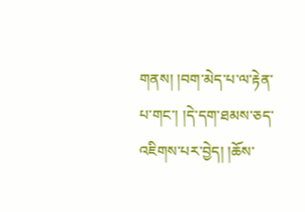གནས། །བག་མེད་པ་ལ་རྟེན་པ་གང་། །དེ་དག་ཐམས་ཅད་འཇིགས་པར་བྱེད། །ཆོས་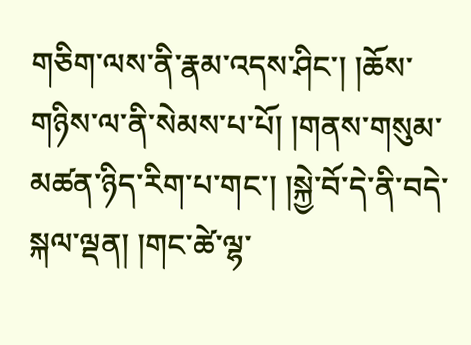གཅིག་ལས་ནི་རྣམ་འདས་ཤིང་། །ཆོས་གཉིས་ལ་ནི་སེམས་པ་པོ། །གནས་གསུམ་མཚན་ཉིད་རིག་པ་གང་། །སྐྱེ་བོ་དེ་ནི་བདེ་སྐལ་ལྡན། །གང་ཚེ་ལྷ་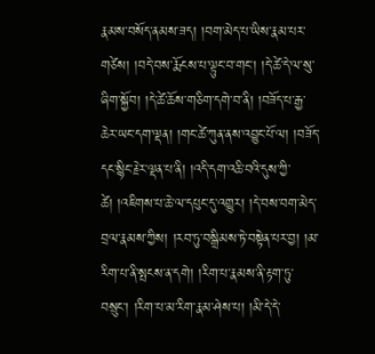རྣམས་བསོད་ནམས་ཟད། །བག་མེད་པ་ཡིས་རྣམ་པར་གཙེས། །བདེ་བས་རྨོངས་པ་ལྟུང་བ་གང་། །དེ་ཚེ་དེ་ལ་སུ་ཞིག་སྐྱོབ། །དེ་ཚེ་ཆོས་གཅིག་དགེ་བ་ནི། །བཟོད་པ་རྒྱ་ཆེར་ཡང་དག་ལྡན། །གང་ཚེ་ཀུན་ནས་འབྱུང་པོ་ལ། །བཟོད་དང་སྙིང་རྗེར་ལྡན་པ་ནི། །འདི་དག་འཆི་བའི་དུས་ཀྱི་ཚེ། །འཇིགས་པ་ཆེ་ལ་དཔུང་དུ་འགྱུར། །དེ་བས་བག་མེད་བྲལ་རྣམས་ཀྱིས། །རབ་ཏུ་བསྒྲིམས་ཏེ་བསྟེན་པར་བྱ། །མ་རིག་པ་ནི་སྤངས་ན་དགེ། །རིག་པ་རྣམས་ནི་རྟག་ཏུ་བསྲུང་། །རིག་པ་མ་རིག་རྣམ་ཤེས་པ། །མི་དེ་དེ་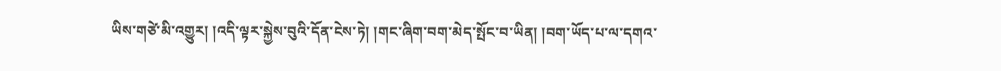ཡིས་གཙེ་མི་འགྱུར། །འདི་ལྟར་སྐྱེས་བུའི་དོན་ངེས་ཏེ། །གང་ཞིག་བག་མེད་སྤོང་བ་ཡིན། །བག་ཡོད་པ་ལ་དགའ་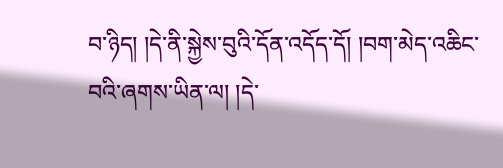བ་ཉིད། །དེ་ནི་སྐྱེས་བུའི་དོན་འདོད་དོ། །བག་མེད་འཆིང་བའི་ཞགས་ཡིན་ལ། །དེ་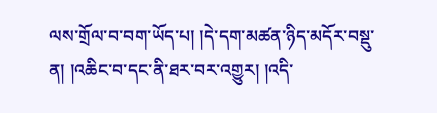ལས་གྲོལ་བ་བག་ཡོད་པ། །དེ་དག་མཚན་ཉིད་མདོར་བསྡུ་ན། །འཆིང་བ་དང་ནི་ཐར་བར་འགྱུར། །འདི་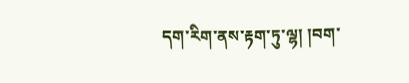དག་རིག་ནས་རྟག་ཏུ་ལྷ། །བག་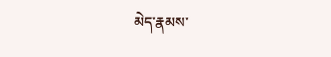མེད་རྣམས་